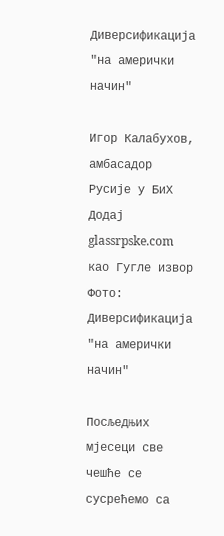Диверсификација "на амерички начин"

Игор Калабухов, амбасадор Русије у БиХ
Додај glassrpske.com као Гугле извор
Фото: Диверсификација "на амерички начин"

Посљедњих мjесеци све чешће се сусрећемо са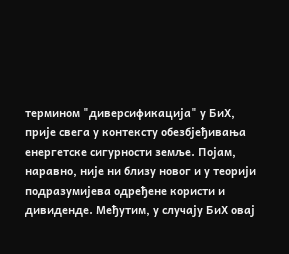термином "диверсификација" у БиХ, прије свега у контексту обезбјеђивања енергетске сигурности земље. Појам, наравно, није ни близу новог и у теорији подразумијева одређене користи и дивиденде. Међутим, у случају БиХ овај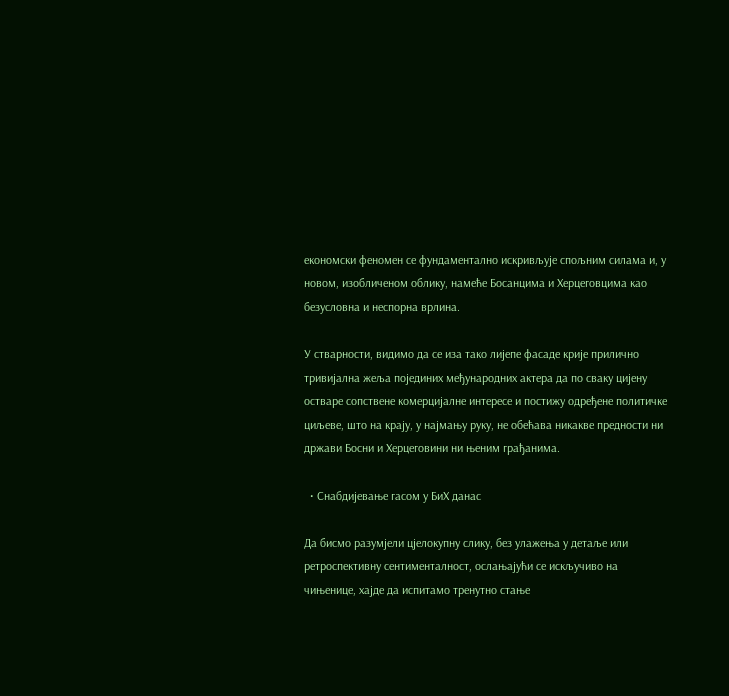економски феномен се фундаментално искривљује спољним силама и, у новом, изобличеном облику, намеће Босанцима и Херцеговцима као безусловна и неспорна врлина.

У стварности, видимо да се иза тако лијепе фасаде крије прилично тривијална жеља појединих међународних актера да по сваку цијену остваре сопствене комерцијалне интересе и постижу одређене политичке циљеве, што на крају, у најмању руку, не обећава никакве предности ни држави Босни и Херцеговини ни њеним грађанима.

  • Снабдијевање гасом у БиХ данас

Да бисмо разумјели цјелокупну слику, без улажења у детаље или ретроспективну сентименталност, ослањајући се искључиво на чињенице, хајде да испитамо тренутно стање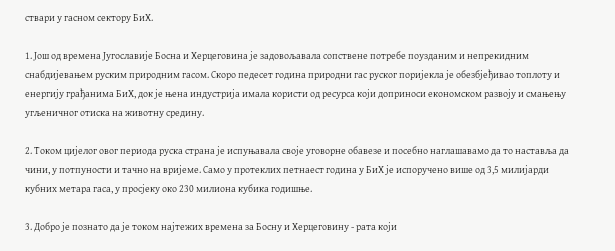ствари у гасном сектору БиХ.

1. Још од времена Југославије Босна и Херцеговина је задовољавала сопствене потребе поузданим и непрекидним снабдијевањем руским природним гасом. Скоро педесет година природни гас руског поријекла је обезбјеђивао топлоту и енергију грађанима БиХ, док је њена индустрија имала користи од ресурса који доприноси економском развоју и смањењу угљеничног отиска на животну средину.

2. Током цијелог овог периода руска страна је испуњавала своје уговорне обавезе и посебно наглашавамо да то наставља да чини, у потпуности и тачно на вријеме. Само у протеклих петнаест година у БиХ је испоручено више од 3,5 милијарди кубних метара гаса, у просјеку око 230 милиона кубика годишње.

3. Добро је познато да је током најтежих времена за Босну и Херцеговину - рата који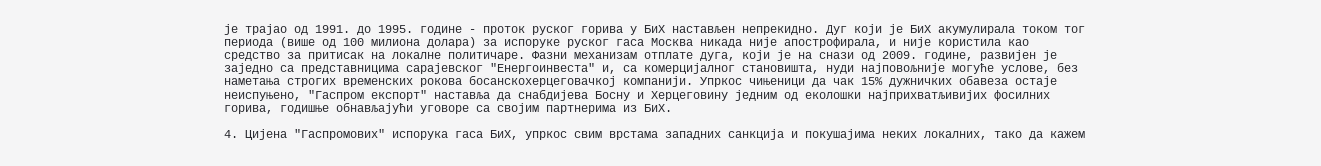је трајао од 1991. до 1995. године - проток руског горива у БиХ настављен непрекидно. Дуг који је БиХ акумулирала током тог периода (више од 100 милиона долара) за испоруке руског гаса Москва никада није апострофирала, и није користила као средство за притисак на локалне политичаре. Фазни механизам отплате дуга, који је на снази од 2009. године, развијен је заједно са представницима сарајевског "Енергоинвеста" и, са комерцијалног становишта, нуди најповољније могуће услове, без наметања строгих временских рокова босанскохерцеговачкој компанији. Упркос чињеници да чак 15% дужничких обавеза остаје неиспуњено, "Гаспром експорт" наставља да снабдијева Босну и Херцеговину једним од еколошки најприхватљивијих фосилних горива, годишње обнављајући уговоре са својим партнерима из БиХ.

4. Цијена "Гаспромових" испорука гаса БиХ, упркос свим врстама западних санкција и покушајима неких локалних, тако да кажем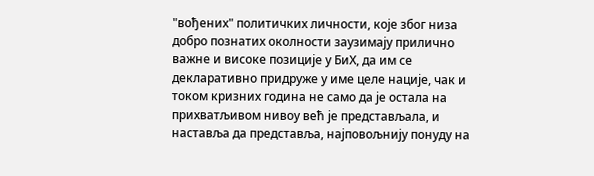"вођених" политичких личности, које због низа добро познатих околности заузимају прилично важне и високе позиције у БиХ, да им се декларативно придруже у име целе нације, чак и током кризних година не само да је остала на прихватљивом нивоу већ је представљала, и наставља да представља, најповољнију понуду на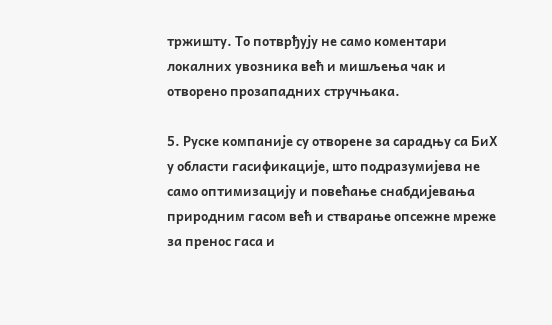тржишту. То потврђују не само коментари локалних увозника већ и мишљења чак и отворено прозападних стручњака.

5. Руске компаније су отворене за сарадњу са БиХ у области гасификације, што подразумијева не само оптимизацију и повећање снабдијевања природним гасом већ и стварање опсежне мреже за пренос гаса и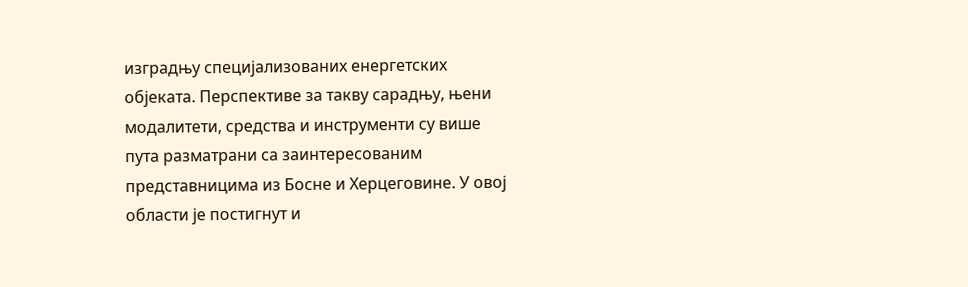изградњу специјализованих енергетских објеката. Перспективе за такву сарадњу, њени модалитети, средства и инструменти су више пута разматрани са заинтересованим представницима из Босне и Херцеговине. У овој области је постигнут и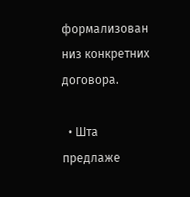формализован низ конкретних договора.

  • Шта предлаже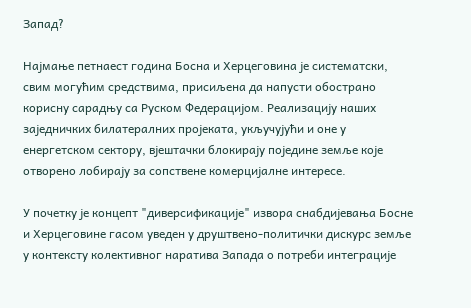Запад?

Најмање петнаест година Босна и Херцеговина је систематски, свим могућим средствима, присиљена да напусти обострано корисну сарадњу са Руском Федерацијом. Реализацију наших заједничких билатералних пројеката, укључујући и оне у енергетском сектору, вјештачки блокирају поједине земље које отворено лобирају за сопствене комерцијалне интересе.

У почетку је концепт "диверсификације" извора снабдијевања Босне и Херцеговине гасом уведен у друштвено-политички дискурс земље у контексту колективног наратива Запада о потреби интеграције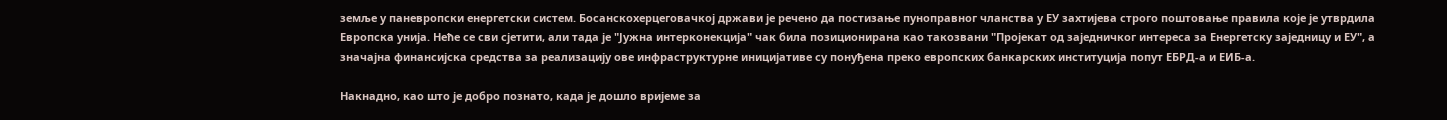земље у паневропски енергетски систем. Босанскохерцеговачкој држави је речено да постизање пуноправног чланства у ЕУ захтијева строго поштовање правила које је утврдила Европска унија. Неће се сви сјетити, али тада је "Јужна интерконекција" чак била позиционирана као такозвани "Пројекат од заједничког интереса за Енергетску заједницу и ЕУ", а значајна финансијска средства за реализацију ове инфраструктурне иницијативе су понуђена преко европских банкарских институција попут ЕБРД-а и ЕИБ-а.

Накнадно, као што је добро познато, када је дошло вријеме за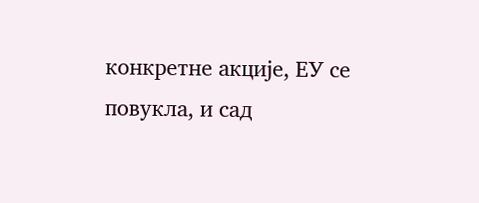конкретне акције, ЕУ се повукла, и сад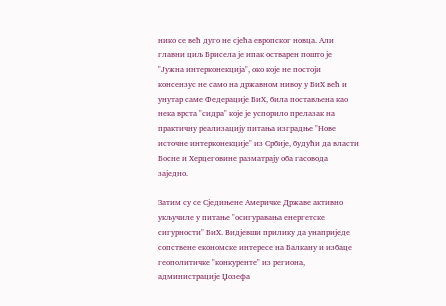нико се већ дуго не сјећа европског новца. Али главни циљ Брисела је ипак остварен пошто је "Јужна интерконекција", око које не постоји консензус не само на државном нивоу у БиХ већ и унутар саме Федерације БиХ, била постављена као нека врста "сидра" које је успорило прелазак на практичну реализацију питања изградње "Нове источне интерконекције" из Србије, будући да власти Босне и Херцеговине разматрају оба гасовода заједно.

Затим су се Сједињене Америчке Државе активно укључиле у питање "осигуравања енергетске сигурности" БиХ. Видјевши прилику да унаприједе сопствене економске интересе на Балкану и избаце геополитичке "конкуренте" из региона, администрације Џозефа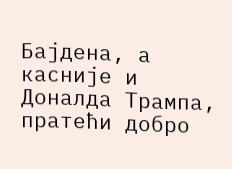Бајдена, а касније и Доналда Трампа, пратећи добро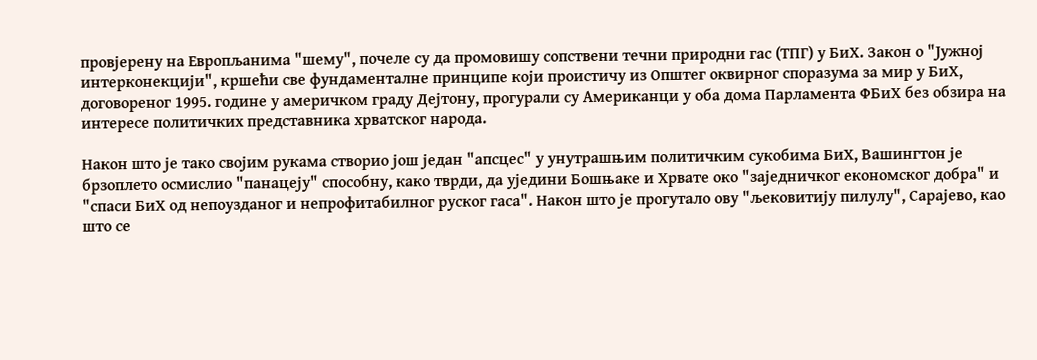провјерену на Европљанима "шему", почеле су да промовишу сопствени течни природни гас (ТПГ) у БиХ. Закон о "Јужној интерконекцији", кршећи све фундаменталне принципе који проистичу из Општег оквирног споразума за мир у БиХ, договореног 1995. године у америчком граду Дејтону, прогурали су Американци у оба дома Парламента ФБиХ без обзира на интересе политичких представника хрватског народа.

Након што је тако својим рукама створио још један "апсцес" у унутрашњим политичким сукобима БиХ, Вашингтон је брзоплето осмислио "панацеју" способну, како тврди, да уједини Бошњаке и Хрвате око "заједничког економског добра" и "спаси БиХ од непоузданог и непрофитабилног руског гаса". Након што је прогутало ову "љековитију пилулу", Сарајево, као што се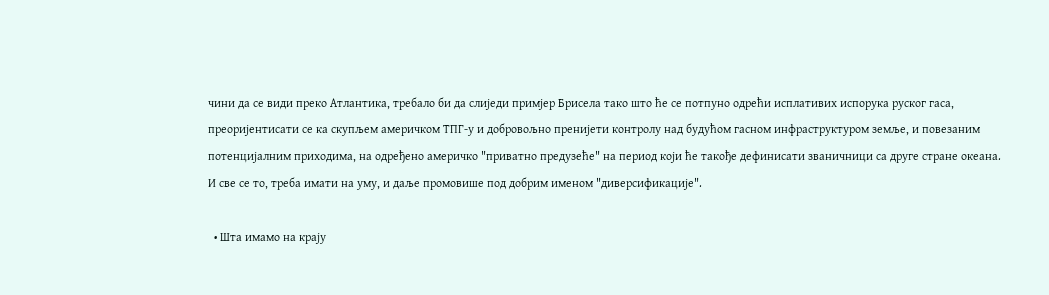чини да се види преко Атлантика, требало би да слиједи примјер Брисела тако што ће се потпуно одрећи исплативих испорука руског гаса, преоријентисати се ка скупљем америчком ТПГ-у и добровољно пренијети контролу над будућом гасном инфраструктуром земље, и повезаним потенцијалним приходима, на одређено америчко "приватно предузеће" на период који ће такође дефинисати званичници са друге стране океана. И све се то, треба имати на уму, и даље промовише под добрим именом "диверсификације".

  • Шта имамо на крају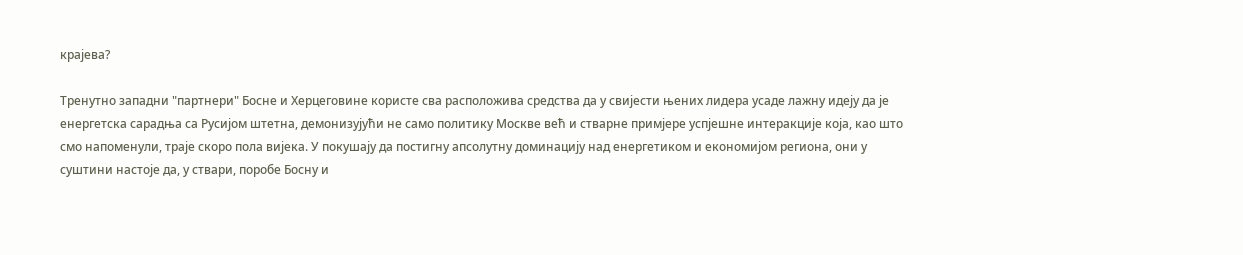крајева?

Тренутно западни "партнери" Босне и Херцеговине користе сва расположива средства да у свијести њених лидера усаде лажну идеју да је енергетска сарадња са Русијом штетна, демонизујући не само политику Москве већ и стварне примјере успјешне интеракције која, као што смо напоменули, траје скоро пола вијека. У покушају да постигну апсолутну доминацију над енергетиком и економијом региона, они у суштини настоје да, у ствари, поробе Босну и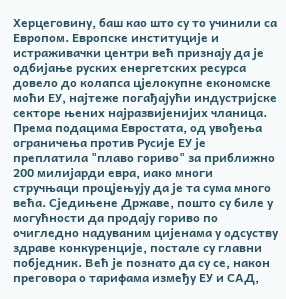Херцеговину, баш као што су то учинили са Европом. Европске институције и истраживачки центри већ признају да је одбијање руских енергетских ресурса довело до колапса цјелокупне економске моћи ЕУ, најтеже погађајући индустријске секторе њених најразвијенијих чланица. Према подацима Евростата, од увођења ограничења против Русије ЕУ је преплатила "плаво гориво" за приближно 200 милијарди евра, иако многи стручњаци процјењују да је та сума много већа. Сједињене Државе, пошто су биле у могућности да продају гориво по очигледно надуваним цијенама у одсуству здраве конкуренције, постале су главни побједник. Већ је познато да су се, након преговора о тарифама између ЕУ и САД,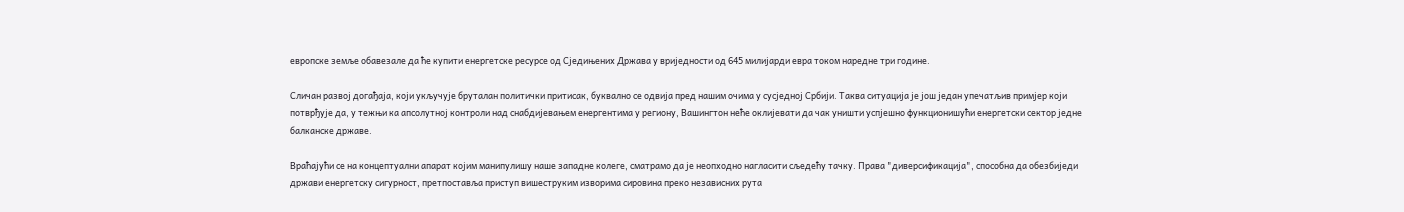европске земље обавезале да ће купити енергетске ресурсе од Сједињених Држава у вриједности од 645 милијарди евра током наредне три године.

Сличан развој догађаја, који укључује бруталан политички притисак, буквално се одвија пред нашим очима у сусједној Србији. Таква ситуација је још један упечатљив примјер који потврђује да, у тежњи ка апсолутној контроли над снабдијевањем енергентима у региону, Вашингтон неће оклијевати да чак уништи успјешно функционишући енергетски сектор једне балканске државе.

Враћајући се на концептуални апарат којим манипулишу наше западне колеге, сматрамо да је неопходно нагласити сљедећу тачку. Права "диверсификација", способна да обезбиједи држави енергетску сигурност, претпоставља приступ вишеструким изворима сировина преко независних рута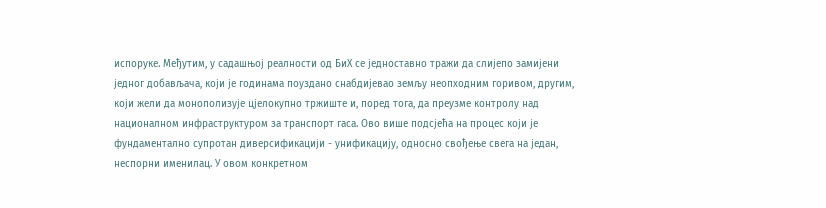испоруке. Међутим, у садашњој реалности од БиХ се једноставно тражи да слијепо замијени једног добављача, који је годинама поуздано снабдијевао земљу неопходним горивом, другим, који жели да монополизује цјелокупно тржиште и, поред тога, да преузме контролу над националном инфраструктуром за транспорт гаса. Ово више подсјећа на процес који је фундаментално супротан диверсификацији - унификацију, односно свођење свега на један, неспорни именилац. У овом конкретном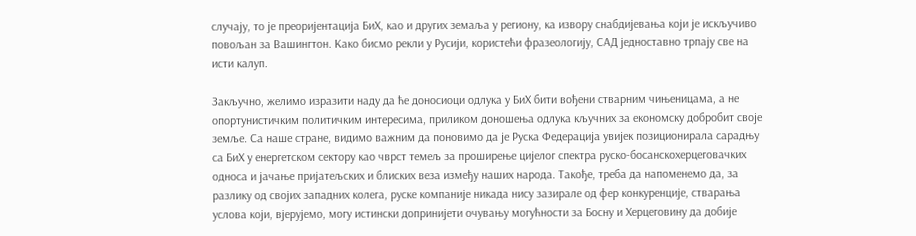случају, то је преоријентација БиХ, као и других земаља у региону, ка извору снабдијевања који је искључиво повољан за Вашингтон. Како бисмо рекли у Русији, користећи фразеологију, САД једноставно трпају све на исти калуп.

Закључно, желимо изразити наду да ће доносиоци одлука у БиХ бити вођени стварним чињеницама, а не опортунистичким политичким интересима, приликом доношења одлука кључних за економску добробит своје земље. Са наше стране, видимо важним да поновимо да је Руска Федерација увијек позиционирала сарадњу са БиХ у енергетском сектору као чврст темељ за проширење цијелог спектра руско-босанскохерцеговачких односа и јачање пријатељских и блиских веза између наших народа. Такође, треба да напоменемо да, за разлику од својих западних колега, руске компаније никада нису зазирале од фер конкуренције, стварања услова који, вјерујемо, могу истински допринијети очувању могућности за Босну и Херцеговину да добије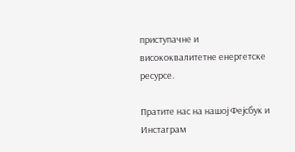приступачне и висококвалитетне енергетске ресурсе.

Пратите нас на нашој Фејсбук и Инстаграм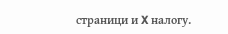страници и X налогу.